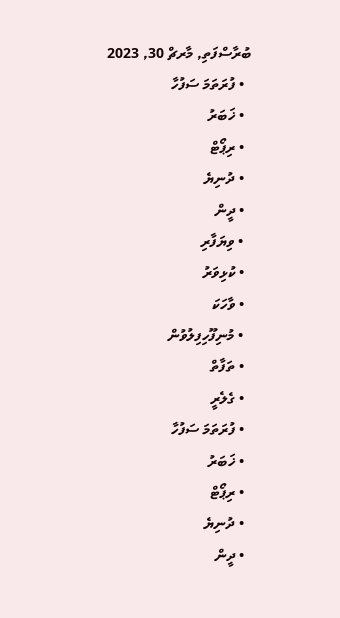ބުރާސްފަތި, މާރޗް 30, 2023
  • ފުރަތަމަ ސަފުހާ
  • ޚަބަރު
  • ރިޕޯޓް
  • ދުނިޔެ
  • ދީން
  • ވިޔަފާރި
  • ކުޅިވަރު
  • ވާހަކަ
  • މުނިފޫހިފިލުވުން
  • ތަފާތް
  • ގެލެރީ
  • ފުރަތަމަ ސަފުހާ
  • ޚަބަރު
  • ރިޕޯޓް
  • ދުނިޔެ
  • ދީން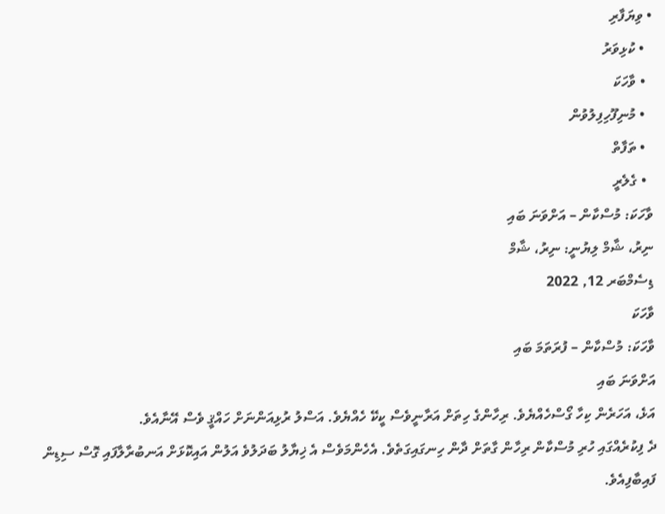• ވިޔަފާރި
  • ކުޅިވަރު
  • ވާހަކަ
  • މުނިފޫހިފިލުވުން
  • ތަފާތް
  • ގެލެރީ
ވާހަކަ: މުސްކާން – އަށްވަނަ ބައި
ނިރު، ޝާމް ލިޔުނީ: ނިރު، ޝާމް
ޑިސެމްބަރ 12, 2022
ވާހަކަ
ވާހަކަ: މުސްކާން – ފުރަތަމަ ބައި
އަށްވަނަ ބައި
އަޅެ، އަހަރެން ކިހާ ގޯސްހެއްޔެވެ. ރިހާންގެ ހިތަށް އަރާނީވެސް ކީކޭ ހެއްޔެވެ. އަސްލު ރުޅިއަންނަށް ހައްޤީ ވެސް އޭނާއެވެ.
ދެ ފިކުރެއްގައި ހުރި މުސްކާން ރިހާން ގާތަށް ދާން ހިނގައިގަތެވެ. އެހެންމަވެސް އެ ޚިޔާލު ބަދަލުވެ އަލުން އައިކޮޅަށް އަނބުރާލާފައި ގޮސް ސިޑިން ފައިބާފިއެވެ.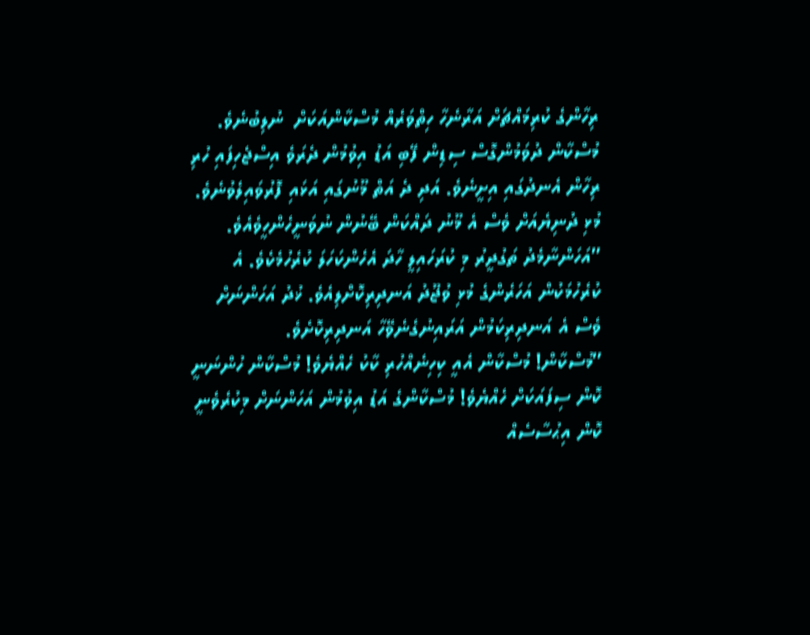ރިހާންގެ ކުރިމައްޗަށް އަރާނެހާ ހިތްވަރެއް މުސްކާންއަކަށް  ނުލިބުނެވެ.
މުސްކާން ދުވަމުންގޮސް ސިޑިން ފޭބި އަޑު އިވުމުން ދެރަވެ އިސްޖެހިފައި ހުރި ރިހާން އެނދުގައި އިށީނެވެ. އަދި ދެ އަތް މޫނުގައި އަޅައި ފޮރުވައިލެވުނެވެ. މުޅި ދުނިޔެއަށް ވެސް އެ މޫނު ދައްކަން ބޭނުން ނުވަނީހެންހީވެއެވެ.
”އަހަންނާމެދު ތަގުދީރު މި ކުރަހައިލީ ހާދަ އެހެންކަހަލަ ކުރެހުމެކެވެ. އެ ކުރެހުމަކުން އަހަރެންގެ މުޅި ވުޖޫދު އަނދިރިކޮށްލިއެވެ. ޚުދު އަހަންނަށް ވެސް އެ އަނދިރިކަމުން އަރައިނުގެނެވޭހާ އަނދިރިކޮށެވެ.
”މުސްކާން! މުސްކާން އެއީ ކިހިނެއްހުރި ކާކު ހެއްޔެވެ! މުސްކާން ހުންނަނީ ކޮން ސިފައަކަށް ހެއްޔެވެ! މުސްކާންގެ އަޑު އިވުމުން އަހަންނަށް މިކުރެވެނީ ކޮން އިޙުސާސެއް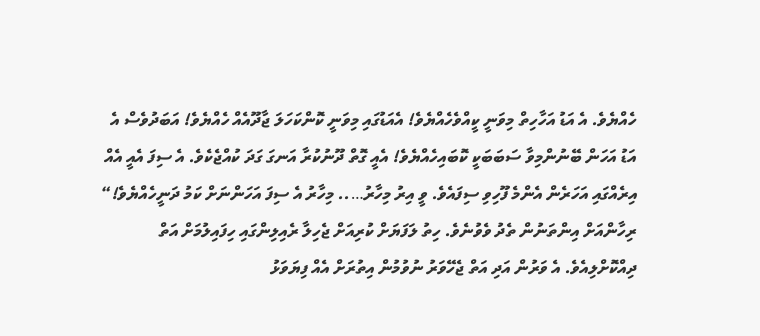ހެއްޔެވެ. އެ އަޑު އަހާހިތް މިވަނީ ކީއްވެހެއްޔެވެ! އެއަޑުގައި މިވަނީ ކޮންކަހަލަ ޖާދޫއެއް ހެއްޔެވެ! އަބަދުވެސް އެ އަޑު އަހަން ބޭނުންމިވާ ސަބަބަކީ ކޮބައިހެއްޔެވެ! އެއީ ގޮތް ދޫނުކުރާ އަނގަ ގަދަ ކުއްޖެކެވެ. އެ ސިފަ އެއީ އެއް އިރެއްގައި އަހަރެން އެންމެ ފޫހިވި ސިފައެވެ. ވީ އިރު މިހާރު….. މިހާރު އެ ސިފަ އަހަންނަށް ކަމު ދަނީހެއްޔެވެ!“
ރިހާންއަށް އިންތަނުން ތެދު ވެވުނެވެ. ހިތު ލަފަޔަށް ކުރިއަށް ޖެހިލާ ރެއިލިންގައި ހިފައިލުމަށް އަތް ދިއްކޮށްލިއެވެ. އެ ވަރުން އަދި އަތް ޖެހޭވަރު ނުވުމުން އިތުރަށް އެއް ފިޔަވަޅު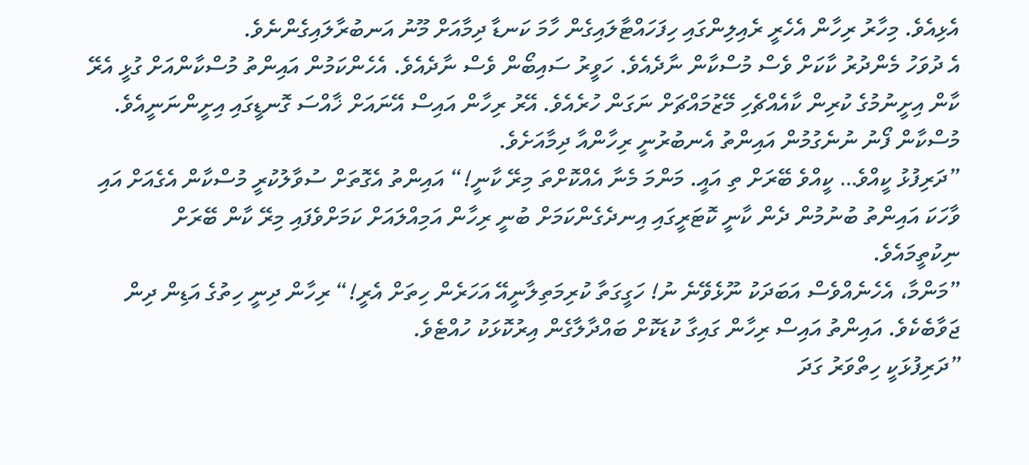އެޅިއެވެ. މިހާރު ރިހާން އެހެރީ ރެއިލިންގައި ހިފަހައްޓާލައިގެން ހާމަ ކަނޑާ ދިމާއަށް މޫނު އަނބުރާލައިގެންނެވެ.
އެ ދުވަހު މެންދުރު ކާކަށް ވެސް މުސްކާން ނާދެއެވެ. ހަވީރު ސައިބޯން ވެސް ނާދެއެވެ. އެހެންކަމުން އައިންތު މުސްކާންއަށް ގުޅީ އެރޭ ކާން އިށީނުމުގެ ކުރިން ކާއެއްޗެހި މޭޒުމައްޗަށް ނަގަން ހުރެއެވެ. އޭރު ރިހާން އައިސް އޭނައަށް ޚާއްސަ ގޮނޑީގައި އިށީންނަނީއެވެ. މުސްކާން ފޯނު ނުނެގުމުން އައިންތު އެނބުރުނީ ރިހާންއާ ދިމާއަށެވެ.
”ދަރިފުޅު ކީއްވެ… ކީއްވެ ބޭރަށް ތި އައީ. މަންމަ މެނާ އެއްކޮށްތަ މިރޭ ކާނީ!“ އައިންތު އެގޮތަށް ސުވާލުކުރީ މުސްކާން އެގެއަށް އައި ވާހަކަ އައިންތު ބުނުމުން ދެން ކާނީ ކޮޓަރީގައި އިނދެގެންކަމަށް ބުނީ ރިހާން އަމިއްލައަށް ކަމަށްވެފައި މިރޭ ކާން ބޭރަށް ނިކުތީމައެވެ.
”މަންމާ، އެހެނެއްވެސް އަބަދަކު ނޫޅެވޭނެ ނު! ހަގީގަތާ ކުރިމަތިލާނީއޭ އަހަރެން ހިތަށް އެރީ!“ ރިހާން ދިނީ ހިތުގެ އަޑިން ދިން ޖަވާބެކެވެ. އައިންތު އައިސް ރިހާން ގައިގާ ކުޑަކޮށް ބައްދާލާގެން އިރުކޮޅަކު ހުއްޓެވެ.
”ދަރިފުޅަކީ ހިތްވަރު ގަދަ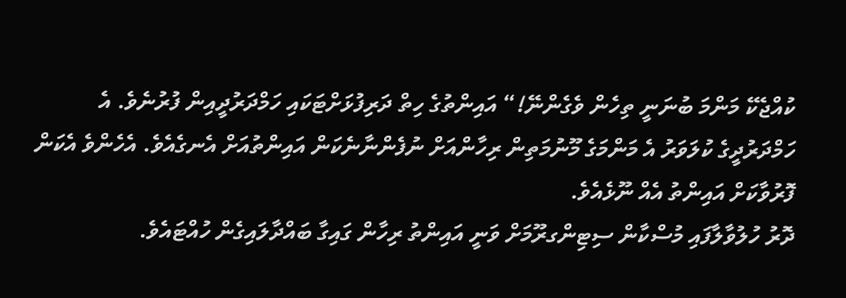ކުއްޖެކޭ މަންމަ ބުނަނީ ތިހެން ވެގެންނޭ!“ އައިންތުގެ ހިތް ދަރިފުޅަށްޓަކައި ހަމްދަރުދީއިން ފުރުނެވެ. އެ ހަމްދަރުދީގެ ކުލަވަރު އެ މަންމަގެ މޫނުމަތިން ރިހާންއަށް ނުފެންނާނެކަން އައިންތުއަށް އެނގެއެވެ. އެހެންވެ އެކަން ފޮރުވާކަށް އައިންތު އެއް ނޫޅެއެވެ.
ދޮރު ހުލުވާލާފައި މުސްކާން ސިޓިންގރޫމަށް ވަނީ އައިންތު ރިހާން ގައިގާ ބައްދާލައިގެން ހުއްޓައެވެ.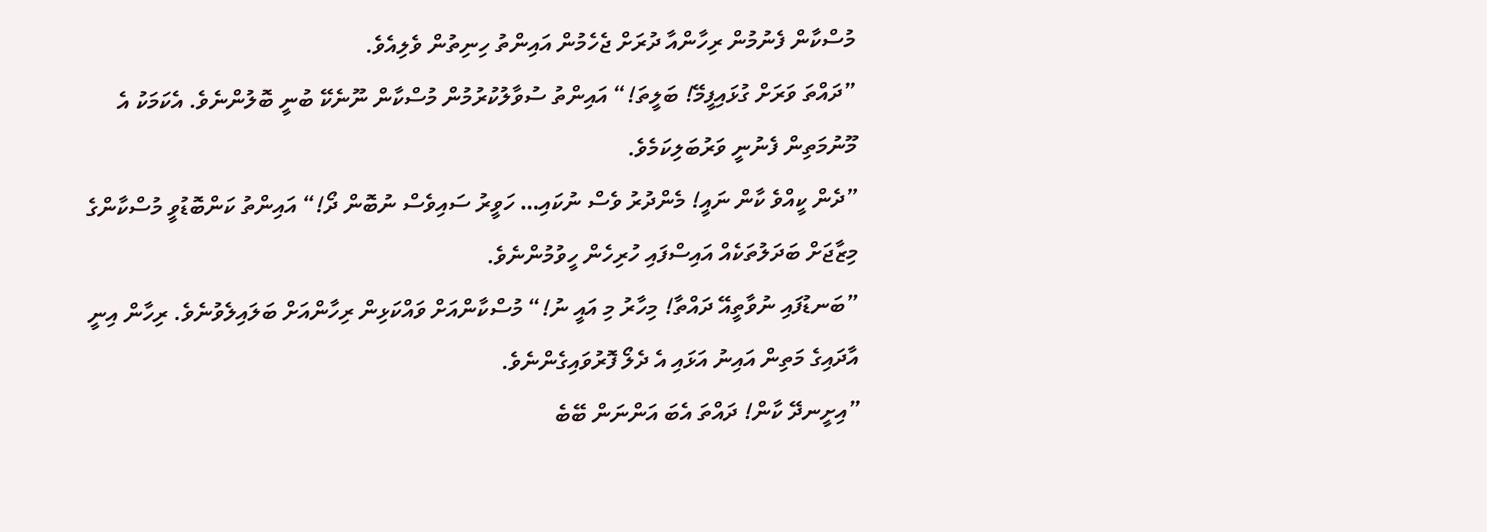މުސްކާން ފެނުމުން ރިހާންއާ ދުރަށް ޖެހެމުން އައިންތު ހިނިތުން ވެލިއެވެ.
”ދައްތަ ވަރަށް ގުޅައިފީމޭ! ބަލީތަ!“ އައިންތު ސުވާލުކުރުމުން މުސްކާން ނޫނެކޭ ބުނީ ބޮލުންނެވެ. އެކަމަކު އެ މޫނުމަތިން ފެނުނީ ވަރުބަލިކަމެވެ.
”ދެން ކީއްވެ ކާން ނައީ! މެންދުރު ވެސް ނުކައި… ހަވީރު ސައިވެސް ނުބޮން ދޯ!“ އައިންތު ކަންބޮޑުވީ މުސްކާންގެ މިޒާޖަށް ބަދަލުތަކެއް އައިސްފައި ހުރިހެން ހީވުމުންނެވެ.
”ބަނޑުފައި ނުވާތީއޭ ދައްތާ! މިހާރު މި އައީ ނު!“ މުސްކާންއަށް ވައްކަޅިން ރިހާންއަށް ބަލައިލެވުނެވެ. ރިހާން އިނީ އާދައިގެ މަތިން އައިނު އަޅައި އެ ދެލޯ ފޮރުވައިގެންނެވެ.
”އިށީނދޭ ކާން! ދައްތަ އެބަ އަންނަން ބޭބެ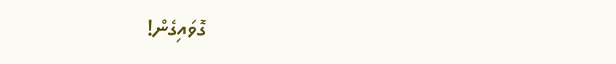ގޮވައިގެން!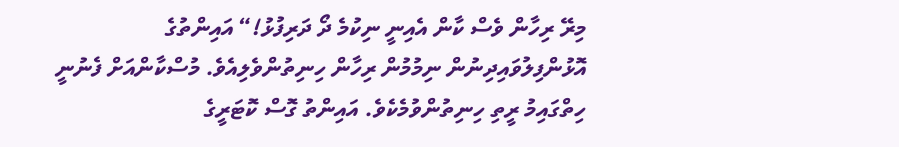މިރޭ ރިހާން ވެސް ކާން އެއިނީ ނިކުމެ ދޯ ދަރިފުޅު!“ އައިންތުގެ އޮޅުންފިލުވައިދިނުން ނިމުމުން ރިހާން ހިނިތުންވެލިއެވެ. މުސްކާންއަށް ފެނުނީ ހިތްގައިމު ރީތި ހިނިތުންވުމެކެވެ. އައިންތު ގޮސް ކޮޓަރީގެ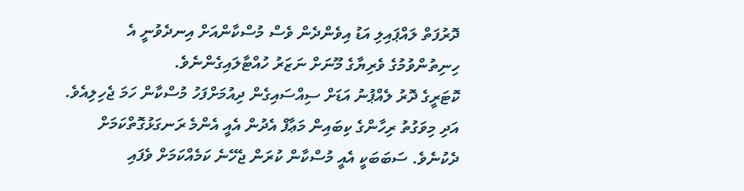ދޮރުފަތް ލައްޕައިލި އަޑު އިވެންދެން ވެސް މުސްކާންއަށް އިނދެވުނީ އެ ހިނިތުންވުމުގެ ވެރިޔާގެ މޫނަށް ނަޒަރު ހުއްޓާލައިގެންނެވެ.
ކޮޓަރީގެ ދޮރު ލެއްޕުނު އަޑަށް ސިއްސައިގެން ދިއުމަށްފަހު މުސްކާން ހަމަ ޖެހިލިއެވެ. އަދި މިވަގުތު ރިހާންގެ ކިބައިން މަޢާފް އެދުން އެއީ އެންމެ ރަނގަޅުގޮތްކަމަށް ދެކުނެވެ. ސަބަބަކީ އެއީ މުސްކާން ކުރަން ޖެހޭނެ ކަމެއްކަމަށް ވެފައި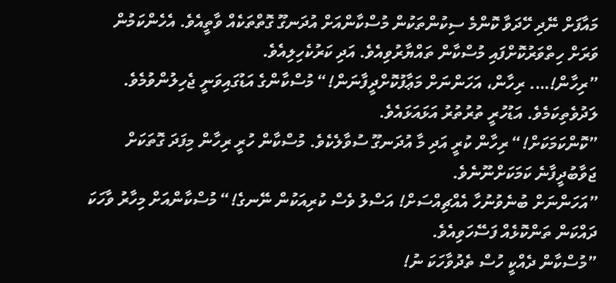މައާފަށް ނޭދި ހޭދަވާ ކޮންމެ ސިކުންތަކުން މުސްކާންއަށް އުދަނގޫ ގޮތްތަކެއް ވާތީއެވެ. އެހެންކަމުން ވަރަށް ހިތްވަރުކޮށްފައި މުސްކާން ތައްޔާރުވިއެވެ. އަދި ކަރުކެހިލިއެވެ.
”ރިހާން!…. ރިހާން، އަހަންނަށް މަޢާފުކޮށްދީފާނަން!“ މުސްކާންގެ އަޑުގައިވަނީ ޖެހިލުންވުމެވެ. ލަދުވެތިކަމެވެ. އަޑުހުރީ ތުރުތުރު އަޅައަޅައެވެ.
”ކޮންކަމަކަށް!“ ރިހާން ކުރީ އަދި މާ އުދަނގޫ ސުވާލެކެވެ. މުސްކާން ހުރީ ރިހާން މިފަދަ ގޮތަކަށް ޖަވާބުދީފާނެ ކަމަކަށްނޫނެވެ.
”އަހަންނަށް ބުނެވުނުހާ އެއްޗިއްސަށް! އަސްލު ވެސް ކުރިއަކުން ނޭނގެ!“ މުސްކާންއަށް މިހާރު ވާހަކަ ދައްކަން ތަންކޮޅެއް ފަސޭހަވިއެވެ.
”މުސްކާން ދެއްކީ ހުސް ތެދުވާހަކަ ނު!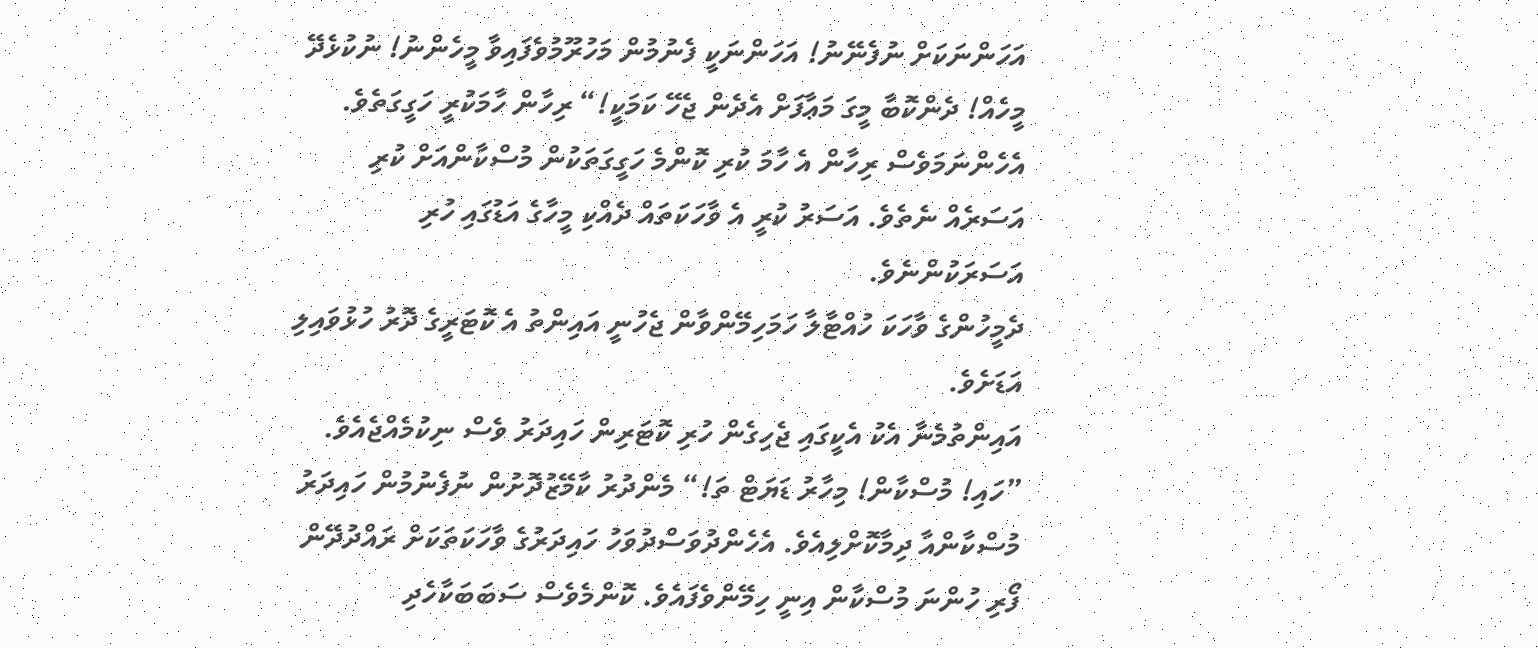އަހަންނަކަށް ނުފެނޭނު! އަހަންނަކީ ފެނުމުން މަހުރޫމުވެފައިވާ މީހެންނު! ނުކުޅެދޭ މީހެއް! ދެންކޮބާ މީގަ މަޢާފަށް އެދެން ޖެހޭ ކަމަކީ!“ ރިހާން ހާމަކުރީ ހަގީގަތެވެ. އެހެންނަމަވެސް ރިހާން އެ ހާމަ ކުރި ކޮންމެ ހަގީގަތަކުން މުސްކާންއަށް ކުރި އަސަރެއް ނެތެވެ. އަސަރު ކުރީ އެ ވާހަކަތައް ދެއްކި މީހާގެ އަޑުގައި ހުރި އަސަރަކުންނެވެ.
ދެމީހުންގެ ވާހަކަ ހުއްޓާލާ ހަމަހިމޭންވާން ޖެހުނީ އައިންތު އެ ކޮޓަރީގެ ދޮރު ހުޅުވައިލި އަޑަށެވެ.
އައިންތުމެނާ އެކު އެކީގައި ޖެހިގެން ހުރި ކޮޓަރިން ހައިދަރު ވެސް ނިކުމެއްޖެއެވެ.
”ހައި! މުސްކާން! މިހާރު ޑަޔަޓް ތަ!“ މެންދުރު ކާމޭޒުދޮށުން ނުފެނުމުން ހައިދަރު މުސްކާންއާ ދިމާކޮށްލިއެވެ. އެހެންދުވަސްދުވަހު ހައިދަރުގެ ވާހަކަތަކަށް ރައްދުދޭން ފޯރި ހުންނަ މުސްކާން އިނީ ހިމޭންވެފައެވެ. ކޮންމެވެސް ސަބަބަކާހެދި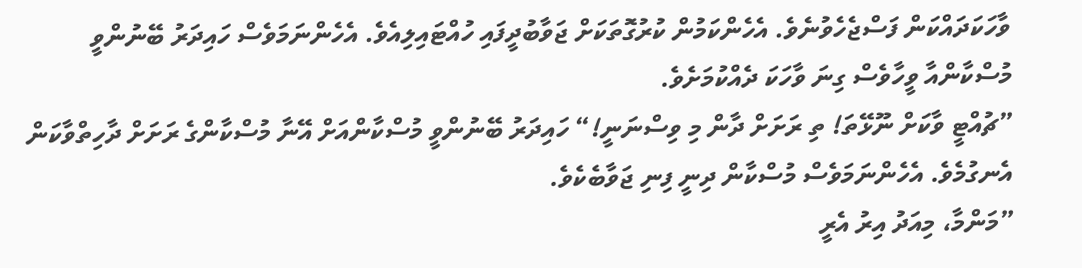ވާހަކަދައްކަން ފަސްޖެހެވުނެވެ. އެހެންކަމުން ކުރުގޮތަކަށް ޖަވާބުދީފައި ހުއްޓައިލިއެވެ. އެހެންނަމަވެސް ހައިދަރު ބޭނުންވީ މުސްކާންއާ ވީހާވެސް ގިނަ ވާހަކަ ދެއްކުމަށެވެ.
”ޗުއްޓީ ވާކަށް ނޫޅޭތަ! ތި ރަށަށް ދާން މި ވިސްނަނީ!“ ހައިދަރު ބޭނުންވީ މުސްކާންއަށް އޭނާ މުސްކާންގެ ރަށަށް ދާހިތްވާކަން އެނގުމެވެ. އެހެންނަމަވެސް މުސްކާން ދިނީ ފިނި ޖަވާބެކެވެ.
”މަންމާ، މިއަދު އިރު އެރީ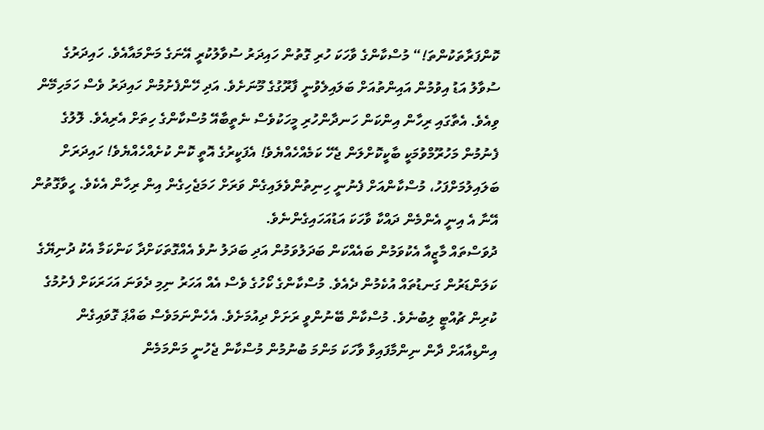ކޮންފަރާތަކުންތަ!“ މުސްކާންގެ ވާހަކަ ހުރި ގޮތުން ހައިދަރު ސުވާލުކުރީ އޭނަގެ މަންމައާއެވެ. ހައިދަރުގެ ސުވާލު އަޑު އިވުމުން އައިންތުއަށް ބަލައިލެވުނީ ފާރޫގުގެ މޫނަށެވެ. އަދި ހޭންފެށުމުން ހައިދަރު ވެސް ހަމަހިމޭން ވިއެވެ. އެތާގައި ރިހާން އިންކަން ހަނދާންހުރި މީހަކުވެސް ނެތީބާއޭ މުސްކާންގެ ހިތަށް އެރިއެވެ. ލޮލުގެ ފެނުމުން މަހުރޫމްވުމަކީ ބާކީކޮށްލަން ޖެހޭ ކަމެއްހެއްޔެވެ! އެފަކީރުގެ އޮތީ ކޮން ކުށެއްހެއްޔެވެ! ހައިދަރަށް ބަލައިލުމަށްފަހު، މުސްކާންއަށް ފެނުނީ ހިނިތުންވެލައިގެން ވަރަށް ހަމަޖެހިގެން އިން ރިހާން އެކެވެ. ހީވާގޮތުން އޭނާ އެ އިނީ އެންމެން ދައްކާ ވާހަކަ އަޑުއަހައިގެންނެވެ.
ދުވަސްތައް މާޒީއާ އެކުވަމުން ބައެއްކަން ބަދަލުވަމުން އަދި ބަދަލު ނުވެ އެއްގޮތަކަށްދާ ކަންކަމާ އެކު ދުނިޔޭގެ ކަލަންޑަރުން ގަނޑުތައް އުކެމުން ދެއެވެ. މުސްކާންގެ ކޯހުގެ ވެސް އެއް އަހަރު ނިމި ދެވަނަ އަހަރަކަށް ފެށުމުގެ ކުރިން ޗުއްޓީ ލިބުނެވެ. މުސްކާން ބޭނުންވީ ރަށަށް ދިއުމަށެވެ. އެހެންނަމަވެސް ބައްޕަ ގޮވައިގެން އިންޑިއާއަށް ދާން ނިންމާފައިވާ ވާހަކަ މަންމަ ބުނުމުން މުސްކާން ޖެހުނީ މަންމަމެން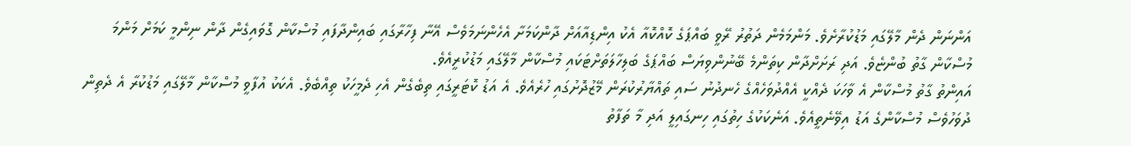އަންނަން ދެން މާލޭގައި މަޑުކުރާށެވެ. މަންމަމެން ދަތުރު ރޭވީ ބައްޕަގެ ކޮއްކޮއާ އެކު އިންޑިއާއަށް ދާންކަމަށާ އެހެންނަމަވެސް އޭނާ ފިހާރާގައި ބައިންދާފައި މުސްކާން ގޮވައިގެން ދާން ނިންމީ ކަމަށް މަންމަ  މުސްކާން ގާތު ބުންޏެވެ. އަދި ރަށަށްދާން ކިތަންމެ ބޭނުންވިޔަސް ބައްޕަގެ ބަލިހާލަތަށްޓަކައި މުސްކާން މާލޭގައި މަޑުކުރީއެވެ.
އައިންތު ގާތު މުސްކާން އެ ވާހަކަ ދެއްކީ އެއްދުވަހެއްގެ ހެނދުނު ސައި ތައްޔާރުކުރަން މޭޒުދޮށުގައި ހުރެއެވެ. އެ އަޑު ކޮޓަރީގައި ތިބެގެން އެހި ދެމީހަކު ތިއްބެވެ. އެކަކު އުފާވީ މުސްކާން މާލޭގައި މަޑުކުރާ އެ ދެތިން ދުވަހުވެސް މުސްކާންގެ އަޑު އިވޭނެތީއެވެ. އަނެކަކުގެ ހިތުގައި ހިނގައިލީ އަދި މާ ތަފާތު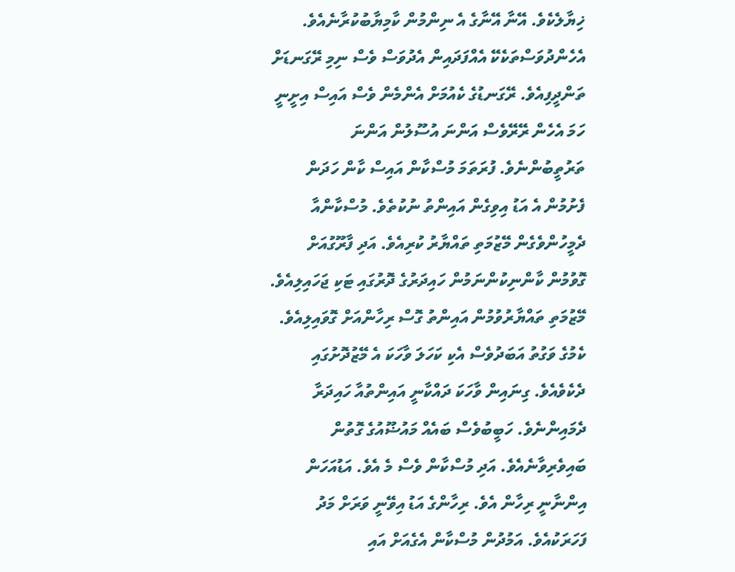ޚިޔާލެކެވެ. އޭނާ އޭނާގެ އެ ނިންމުން ކާމިޔާބުކުރާނެއެވެ.
އެހެންދުވަސްތަކެކޭ އެއްފަދައިން އެދުވަސް ވެސް ނިމި ރޭގަނޑަށް ތަންދީފިއެވެ. ރޭގަނޑުގެ ކެއުމަށް އެންމެން ވެސް އައިސް އިށީނީ ހަމަ އެހެން ރޭރޭވެސް އަންނަ އުސޫލުން އަންނަ ތަރުތީބުންނެވެ. ފުރަތަމަ މުސްކާން އައިސް ކާން ހަދަން ފެށުމުން އެ އަޑު އިވިގެން އައިންތު ނުކުތެވެ. މުސްކާންއާ ދެމީހުންވެގެން މޭޒުމަތި ތައްޔާރު ކުރިއެވެ. އަދި ފާރޫގުއަށް ގޮވުމުން ކާންނިކުންނަމުން ހައިދަރުގެ ދޮރުގައި ޓަކި ޖަހައިލިއެވެ. މޭޒުމަތި ތައްޔާރުވުމުން އައިންތު ގޮސް ރިހާންއަށް ގޮވައިލިއެވެ.
ކެމުގެ ވަގުތު އަބަދުވެސް އެކި ކަހަލަ ވާހަކަ އެ މޭޒުދޮށުގައި ދެކެވެއެވެ. ގިނައިން ވާހަކަ ދައްކާނީ އައިންތުއާ ހައިދަރާ ދެމައިންނެވެ. ހަބީބުވެސް ބައެއް މައުޟޫއުގެ ގޮތުން ބައިވެރިވާނެއެވެ. އަދި މުސްކާން ވެސް މެ އެވެ. އަޑުއަހަން އިންނާނީ ރިހާން އެވެ. ރިހާންގެ އަޑު އިވޭނީ ވަރަށް މަދު ފަހަރަކުއެވެ. އަމުދުން މުސްކާން އެގެއަށް އައި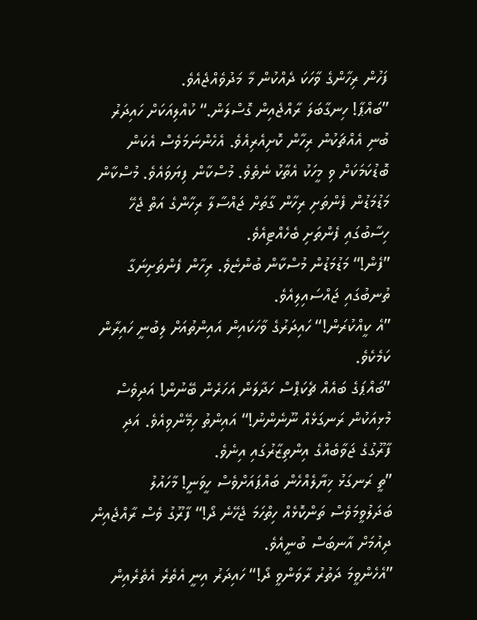ފަހުން ރިހާންގެ ވާހަކަ ދެއްކުން މާ މަދުވެއްޖެއެވެ.
”ބައްޕާ! ހިނގާބަލަ ރާއްޖެއިން ގޮސްލަން.“ ކުއްލިއަކަށް ހައިދަރު ބުނި އެއްޗަކުން ރިހާން ކޮށިއެރިއެވެ. އެހެންނަމަވެސް އެކަން ބޮޑުކަމަކަށް ވި މީހަކު އެތާކު ނެތެވެ. މުސްކާން ފިޔަވައެވެ. މުސްކާން މަޑުމަޑުން ފެންތަށި ރިހާން ގާތަށް ޖައްސާލާ ރިހާންގެ އަތް ޖެހޭ ހިސާބުގައި ފެންތަށި ބެހެއްޓިއެވެ.
”ފެން!“ މަޑުމަޑުން މުސްކާން ބުންޏެވެ. ރިހާން ފެންތަށިނަގާ ތުނބުގައި ޖައްސައިލިއެވެ.
”އެ ކީއްކުރަން!“ ހައިދަރުގެ ވާހަކައިން އައިންތުއަށް ލިބުނީ ހައިރާން ކަމެކެވެ.
”ބައްޕަގެ ބައެއް ޗެކަޕްސް ހަދާލަން އަހަރެން ބޭނުން! އަދިވެސް މުޅިއަކުން ރަނގަޅެއް ނޫނެންނު!“ އައިންތު ހިމޭންވިއެވެ. އަދި ފާރޫގުގެ ޖަވާބެއްގެ އިންތިޒާރުގައި އިނެވެ.
”ތީ ރަނގަޅު ޚިޔާލެއްހެން ބައްޕައަށްވެސް ހީވަނީ! މާހައުލު ބަދަލުވީމަވެސް ތަންކޮޅެއް ހިތްހަމަ ޖެހޭނެ ދޯ!“ ފާރޫގު ވެސް ރާއްޖެއިން ދިއުމަށް އާނބަސް ބުނީއެވެ.
”އެހެންވީމަ ދަތުރު ރާވަންވީ ދޯ!“ ހައިދަރު އިނީ އެތެރެ އެތެރެއިން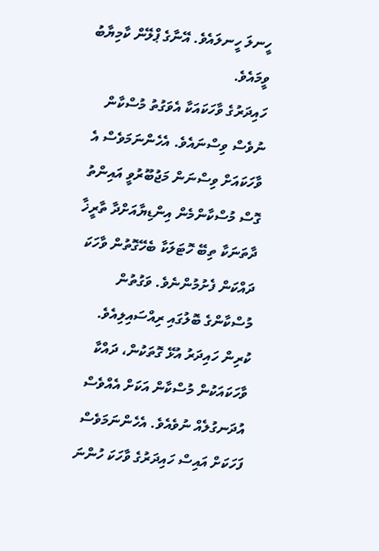ހީނލަ ހީނލައެވެ. އޭނާގެ ޕްލޭން ކާމިޔާބު ވީމައެވެ.
ހައިދަރުގެ ވާހަކައަކާ އެވަގުތު މުސްކާން ނުވެސް ވިސްނައެވެ. އެހެންނަމަވެސް އެ ވާހަކައަށް ވިސްނަން މަޖުބޫރުވީ އައިންތު ގޮސް މުސްކާންމެން އިންޑިޔާއަށްދާ ތާރީޚާ ދާތަނަކާ ތިބޭ ހޮޓަލަކާ ބެހޭގޮތުން ވާހަކަ ދައްކަން ފެށުމުންނެވެ. ވަގުތުން މުސްކާންގެ ބޮލުގައި ރިއްސައިލިއެވެ. ކުރިން ހައިދަރު އުޅޭ ގޮތަކުން، ދައްކާ ވާހަކައަކުން މުސްކާން އަކަށް އެއްވެސް އުދަނގުލެއް ނުވެއެވެ. އެހެންނަމަވެސް ފަހަކަށް އައިސް ހައިދަރުގެ ވާހަކަ ހުންނަ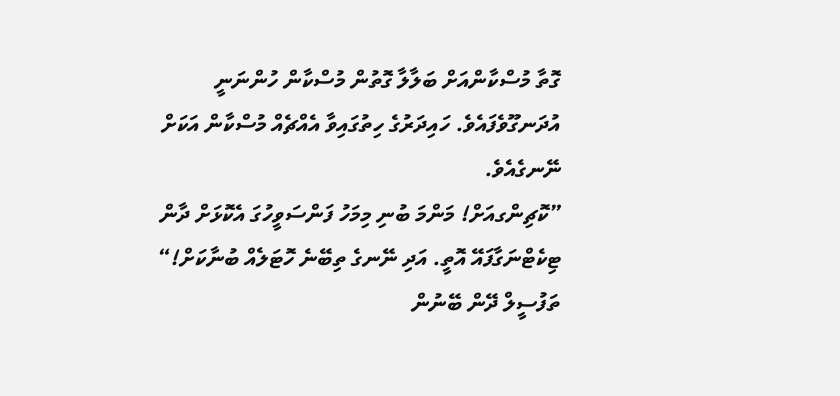ގޮތާ މުސްކާންއަށް ބަލާލާ ގޮތުން މުސްކާން ހުންނަނީ އުދަނގޫވެފައެވެ. ހައިދަރުގެ ހިތުގައިވާ އެއްޗެއް މުސްކާން އަކަށް ނޭނގެއެވެ.
”ކޮޗިންގއަށް! މަންމަ ބުނި މިމަހު ފަންސަވީހުގަ އެކޮޅަށް ދާން ޓިކެޓްނަގާފައޭ އޮތީ. އަދި ނޭނގެ ތިބޭނެ ހޮޓަލެއް ބުނާކަށް!“ ތަފުސީލް ދޭން ބޭނުން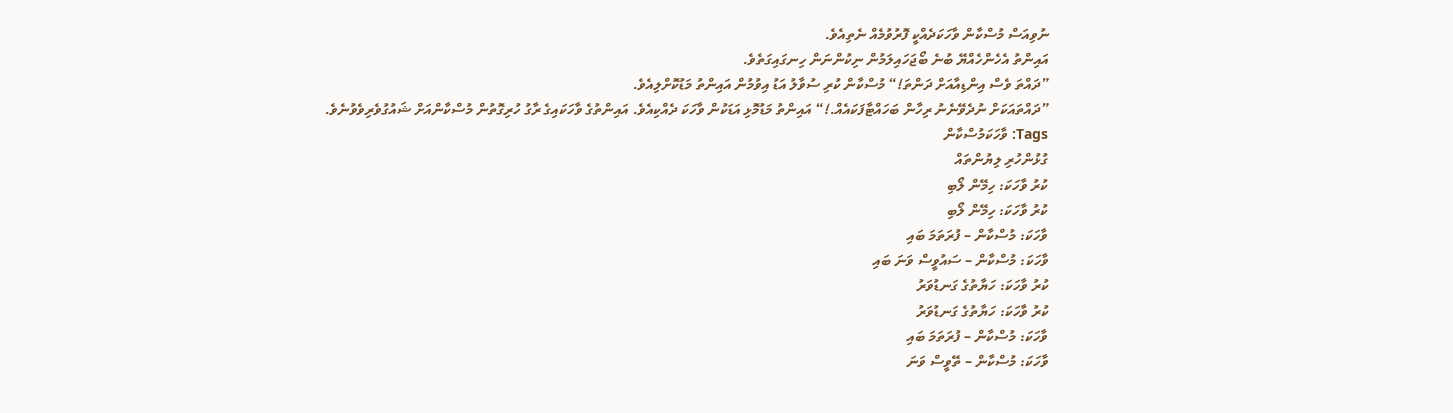ނުވިއަސް މުސްކާން ވާހަކަދެއްކީ ފޮރުވުމެއް ނެތިއެވެ.
އައިންތު އެހެންހެއްޔޭ ބުނެ ބޯޖަހައިލަމުން ނިކުންނަން ހިނގައިގަތެވެ.
”ދައްތަ ވެސް އިންޑިއާއަށް ދަންތަ!“ މުސްކާން ކުރި ސުވާލު އަޑު އިވުމުން އައިންތު މަޑުކޮށްލިއެވެ.
”ދައްތައަކަށް ނުދެވޭނެނު ރިހާން ބަހައްޓާފަކައެއް.!“ އައިންތު މަޑުމޮޅި އަޑަކުން ވާހަކަ ދެއްކިއެވެ. އައިންތުގެ ވާހަކައިގެ ރާގު ހުރިގޮތުން މުސްކާންއަށް ޝައުގުވެރިވެވުނެވެ.
Tags: ވާހަކަމުސްކާން
ގުޅުންހުރި ލިޔުންތައް
ކުރު ވާހަކަ: ހިމޭން ލޯބި
ކުރު ވާހަކަ: ހިމޭން ލޯބި
ވާހަކަ: މުސްކާން – ފުރަތަމަ ބައި
ވާހަކަ: މުސްކާން – ސައުވީސް ވަނަ ބައި
ކުރު ވާހަކަ: ހަޔާތުގެ ގަނޑުވަރު
ކުރު ވާހަކަ: ހަޔާތުގެ ގަނޑުވަރު
ވާހަކަ: މުސްކާން – ފުރަތަމަ ބައި
ވާހަކަ: މުސްކާން – ތޭވީސް ވަނަ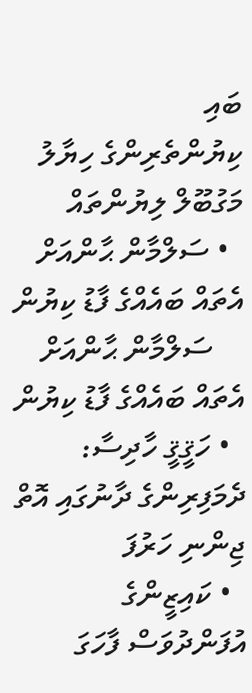ބައި
ކިޔުންތެރިންގެ ހިޔާލު
މަގުބޫލް ލިޔުންތައް
  • ސަލްމާން ޙާންއަށް އެތައް ބައެއްގެ ފާޑު ކިޔުން
    ސަލްމާން ޙާންއަށް އެތައް ބައެއްގެ ފާޑު ކިޔުން
  • ހަޤީޤީ ހާދިސާ: ދެމަފިރިންގެ ދާނުގައި އޮތް ޖިންނި ހަރުފަ
  • ކައިޒީންގެ އުފަންދުވަސް ފާހަގަ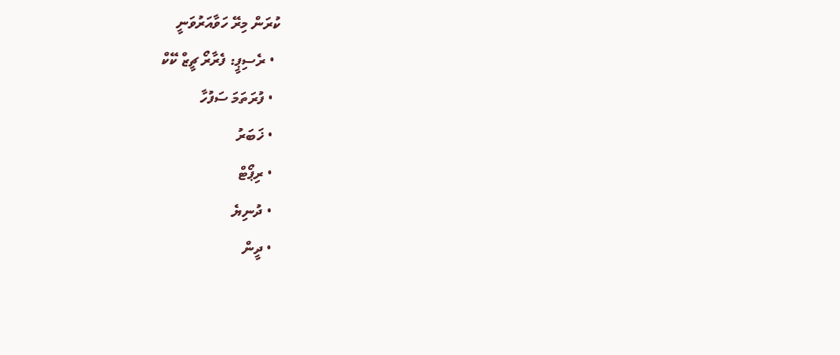ކުރަން މިރޭ ހަވާއަރުވަނީ
  • ރެސިޕީ: ފެރާރޯ ޗީޒް ކޭކް
  • ފުރަތަމަ ސަފުހާ
  • ޚަބަރު
  • ރިޕޯޓް
  • ދުނިޔެ
  • ދީން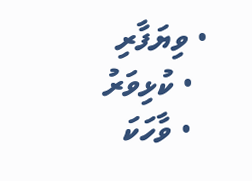• ވިޔަފާރި
  • ކުޅިވަރު
  • ވާހަކަ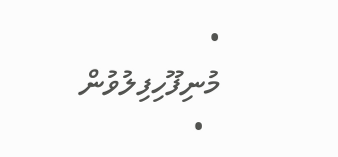• މުނިފޫހިފިލުވުން
  •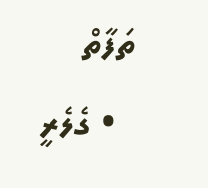ތަފާތް
  • ގެލެރީ